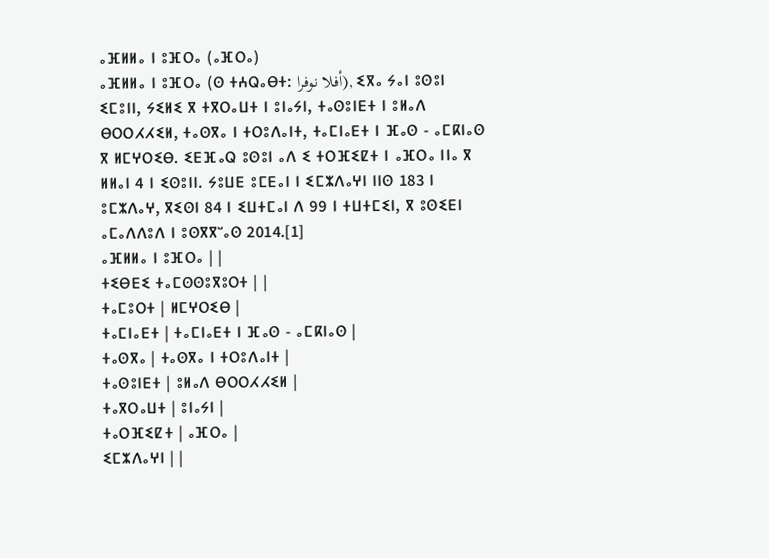ⴰⴼⵍⵍⴰ ⵏ ⵓⴼⵔⴰ (ⴰⴼⵔⴰ)
ⴰⴼⵍⵍⴰ ⵏ ⵓⴼⵔⴰ (ⵙ ⵜⵄⵕⴰⴱⵜ: أفلا نوفرا), ⵉⴳⴰ ⵢⴰⵏ ⵓⵙⵓⵏ ⵉⵎⵓⵏⵏ, ⵢⵉⵍⵉ ⴳ ⵜⴳⵔⴰⵡⵜ ⵏ ⵓⵏⴰⵢⵏ, ⵜⴰⵙⵓⵏⴹⵜ ⵏ ⵓⵍⴰⴷ ⴱⵔⵔⵃⵃⵉⵍ, ⵜⴰⵙⴳⴰ ⵏ ⵜⵔⵓⴷⴰⵏⵜ, ⵜⴰⵎⵏⴰⴹⵜ ⵏ ⴼⴰⵙ - ⴰⵎⴽⵏⴰⵙ ⴳ ⵍⵎⵖⵔⵉⴱ. ⵉⴹⴼⴰⵕ ⵓⵙⵓⵏ ⴰⴷ ⵉ ⵜⵔⴼⵉⵇⵜ ⵏ ⴰⴼⵔⴰ ⵏⵏⴰ ⴳ ⵍⵍⴰⵏ 4 ⵏ ⵉⵙⵓⵏⵏ. ⵢⵓⵡⴹ ⵓⵎⴹⴰⵏ ⵏ ⵉⵎⵣⴷⴰⵖⵏ ⵏⵏⵙ 183 ⵏ ⵓⵎⵣⴷⴰⵖ, ⴳⵉⵙⵏ 84 ⵏ ⵉⵡⵜⵎⴰⵏ ⴷ 99 ⵏ ⵜⵡⵜⵎⵉⵏ, ⴳ ⵓⵙⵉⴹⵏ ⴰⵎⴰⴷⴷⵓⴷ ⵏ ⵓⵙⴳⴳⵯⴰⵙ 2014.[1]
ⴰⴼⵍⵍⴰ ⵏ ⵓⴼⵔⴰ | |
ⵜⵉⴱⴹⵉ ⵜⴰⵎⵙⵙⵓⴳⵓⵔⵜ | |
ⵜⴰⵎⵓⵔⵜ | ⵍⵎⵖⵔⵉⴱ |
ⵜⴰⵎⵏⴰⴹⵜ | ⵜⴰⵎⵏⴰⴹⵜ ⵏ ⴼⴰⵙ - ⴰⵎⴽⵏⴰⵙ |
ⵜⴰⵙⴳⴰ | ⵜⴰⵙⴳⴰ ⵏ ⵜⵔⵓⴷⴰⵏⵜ |
ⵜⴰⵙⵓⵏⴹⵜ | ⵓⵍⴰⴷ ⴱⵔⵔⵃⵃⵉⵍ |
ⵜⴰⴳⵔⴰⵡⵜ | ⵓⵏⴰⵢⵏ |
ⵜⴰⵔⴼⵉⵇⵜ | ⴰⴼⵔⴰ |
ⵉⵎⵣⴷⴰⵖⵏ | |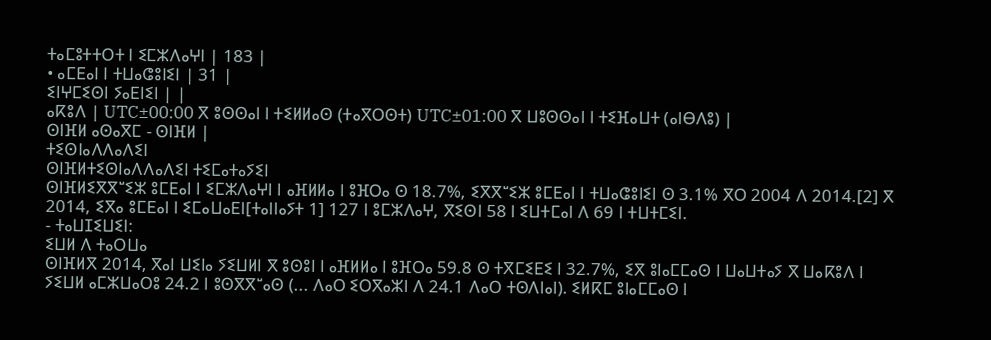ⵜⴰⵎⵓⵜⵜⵔⵜ ⵏ ⵉⵎⵣⴷⴰⵖⵏ | 183 |
• ⴰⵎⴹⴰⵏ ⵏ ⵜⵡⴰⵛⵓⵏⵉⵏ | 31 |
ⵉⵏⵖⵎⵉⵙⵏ ⵢⴰⴹⵏⵉⵏ | |
ⴰⴽⵓⴷ | UTC±00:00 ⴳ ⵓⵙⵙⴰⵏ ⵏ ⵜⵉⵍⵍⴰⵙ (ⵜⴰⴳⵔⵙⵜ) UTC±01:00 ⴳ ⵡⵓⵙⵙⴰⵏ ⵏ ⵜⵉⴼⴰⵡⵜ (ⴰⵏⴱⴷⵓ) |
ⵙⵏⴼⵍ ⴰⵙⴰⴳⵎ - ⵙⵏⴼⵍ |
ⵜⵉⵙⵏⴰⴷⴷⴰⴷⵉⵏ
ⵙⵏⴼⵍⵜⵉⵙⵏⴰⴷⴷⴰⴷⵉⵏ ⵜⵉⵎⴰⵜⴰⵢⵉⵏ
ⵙⵏⴼⵍⵉⴳⴳⵯⵉⵣ ⵓⵎⴹⴰⵏ ⵏ ⵉⵎⵣⴷⴰⵖⵏ ⵏ ⴰⴼⵍⵍⴰ ⵏ ⵓⴼⵔⴰ ⵙ 18.7%, ⵉⴳⴳⵯⵉⵣ ⵓⵎⴹⴰⵏ ⵏ ⵜⵡⴰⵛⵓⵏⵉⵏ ⵙ 3.1% ⴳⵔ 2004 ⴷ 2014.[2] ⴳ 2014, ⵉⴳⴰ ⵓⵎⴹⴰⵏ ⵏ ⵉⵎⴰⵡⴰⴹⵏ[ⵜⴰⵏⵏⴰⵢⵜ 1] 127 ⵏ ⵓⵎⵣⴷⴰⵖ, ⴳⵉⵙⵏ 58 ⵏ ⵉⵡⵜⵎⴰⵏ ⴷ 69 ⵏ ⵜⵡⵜⵎⵉⵏ.
- ⵜⴰⵡⵊⵉⵡⵉⵏ:
ⵉⵡⵍ ⴷ ⵜⴰⵔⵡⴰ
ⵙⵏⴼⵍⴳ 2014, ⴳⴰⵏ ⵡⵉⵏⴰ ⵢⵉⵡⵍⵏ ⴳ ⵓⵙⵓⵏ ⵏ ⴰⴼⵍⵍⴰ ⵏ ⵓⴼⵔⴰ 59.8 ⵙ ⵜⴳⵎⵉⴹⵉ ⵏ 32.7%, ⵉⴳ ⵓⵏⴰⵎⵎⴰⵙ ⵏ ⵡⴰⵡⵜⴰⵢ ⴳ ⵡⴰⴽⵓⴷ ⵏ ⵢⵉⵡⵍ ⴰⵎⵣⵡⴰⵔⵓ 24.2 ⵏ ⵓⵙⴳⴳⵯⴰⵙ (... ⴷⴰⵔ ⵉⵔⴳⴰⵣⵏ ⴷ 24.1 ⴷⴰⵔ ⵜⵙⴷⵏⴰⵏ). ⵉⵍⴽⵎ ⵓⵏⴰⵎⵎⴰⵙ ⵏ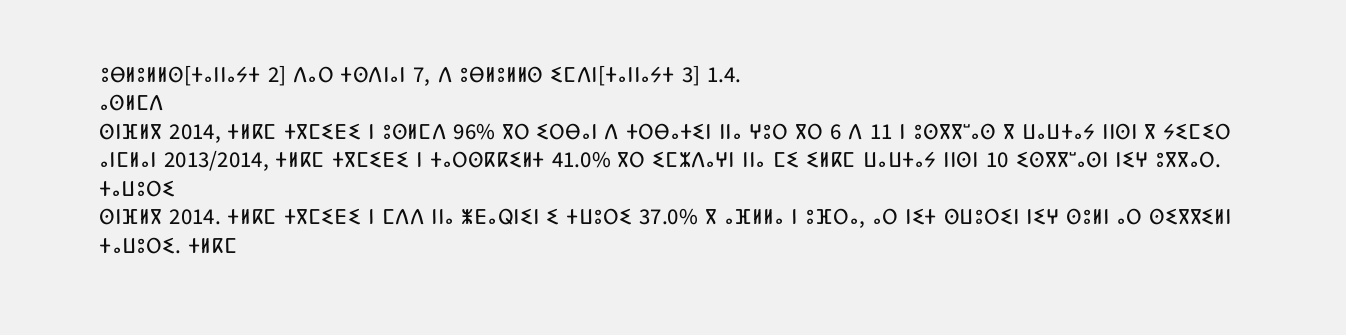ⵓⴱⵍⵓⵍⵍⵙ[ⵜⴰⵏⵏⴰⵢⵜ 2] ⴷⴰⵔ ⵜⵙⴷⵏⴰⵏ 7, ⴷ ⵓⴱⵍⵓⵍⵍⵙ ⵉⵎⴷⵏ[ⵜⴰⵏⵏⴰⵢⵜ 3] 1.4.
ⴰⵙⵍⵎⴷ
ⵙⵏⴼⵍⴳ 2014, ⵜⵍⴽⵎ ⵜⴳⵎⵉⴹⵉ ⵏ ⵓⵙⵍⵎⴷ 96% ⴳⵔ ⵉⵔⴱⴰⵏ ⴷ ⵜⵔⴱⴰⵜⵉⵏ ⵏⵏⴰ ⵖⵓⵔ ⴳⵔ 6 ⴷ 11 ⵏ ⵓⵙⴳⴳⵯⴰⵙ ⴳ ⵡⴰⵡⵜⴰⵢ ⵏⵏⵙⵏ ⴳ ⵢⵉⵎⵉⵔ ⴰⵏⵎⵍⴰⵏ 2013/2014, ⵜⵍⴽⵎ ⵜⴳⵎⵉⴹⵉ ⵏ ⵜⴰⵔⵙⴽⴽⵉⵍⵜ 41.0% ⴳⵔ ⵉⵎⵣⴷⴰⵖⵏ ⵏⵏⴰ ⵎⵉ ⵉⵍⴽⵎ ⵡⴰⵡⵜⴰⵢ ⵏⵏⵙⵏ 10 ⵉⵙⴳⴳⵯⴰⵙⵏ ⵏⵉⵖ ⵓⴳⴳⴰⵔ.
ⵜⴰⵡⵓⵔⵉ
ⵙⵏⴼⵍⴳ 2014. ⵜⵍⴽⵎ ⵜⴳⵎⵉⴹⵉ ⵏ ⵎⴷⴷ ⵏⵏⴰ ⵥⴹⴰⵕⵏⵉⵏ ⵉ ⵜⵡⵓⵔⵉ 37.0% ⴳ ⴰⴼⵍⵍⴰ ⵏ ⵓⴼⵔⴰ, ⴰⵔ ⵏⵉⵜ ⵙⵡⵓⵔⵉⵏ ⵏⵉⵖ ⵙⵓⵍⵏ ⴰⵔ ⵙⵉⴳⴳⵉⵍⵏ ⵜⴰⵡⵓⵔⵉ. ⵜⵍⴽⵎ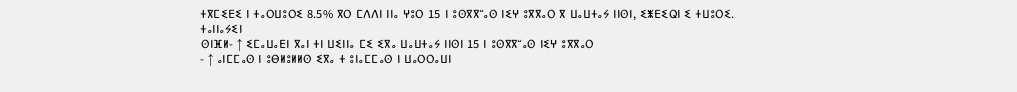ⵜⴳⵎⵉⴹⵉ ⵏ ⵜⴰⵔⵡⵓⵔⵉ 8.5% ⴳⵔ ⵎⴷⴷⵏ ⵏⵏⴰ ⵖⵓⵔ 15 ⵏ ⵓⵙⴳⴳⵯⴰⵙ ⵏⵉⵖ ⵓⴳⴳⴰⵔ ⴳ ⵡⴰⵡⵜⴰⵢ ⵏⵏⵙⵏ, ⵉⵥⴹⵉⵕⵏ ⵉ ⵜⵡⵓⵔⵉ.
ⵜⴰⵏⵏⴰⵢⵉⵏ
ⵙⵏⴼⵍ- ↑ ⵉⵎⴰⵡⴰⴹⵏ ⴳⴰⵏ ⵜⵏ ⵡⵉⵏⵏⴰ ⵎⵉ ⵉⴳⴰ ⵡⴰⵡⵜⴰⵢ ⵏⵏⵙⵏ 15 ⵏ ⵓⵙⴳⴳⵯⴰⵙ ⵏⵉⵖ ⵓⴳⴳⴰⵔ
- ↑ ⴰⵏⵎⵎⴰⵙ ⵏ ⵓⴱⵍⵓⵍⵍⵙ ⵉⴳⴰ ⵜ ⵓⵏⴰⵎⵎⴰⵙ ⵏ ⵡⴰⵔⵔⴰⵡⵏ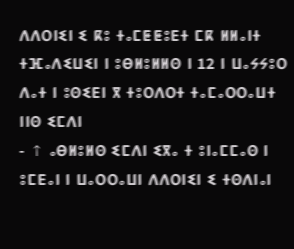ⴷⴷⵔⵏⵉⵏ ⵉ ⴽⵓ ⵜⴰⵎⵟⵟⵓⴹⵜ ⵎⴽ ⵍⵍⴰⵏⵜ ⵜⴼⴰⴷⵉⵡⵉⵏ ⵏ ⵓⴱⵍⵓⵍⵍⵙ ⵏ 12 ⵏ ⵡⴰⵢⵢⵓⵔ ⴷⴰⵜ ⵏ ⵓⵙⵉⴹⵏ ⴳ ⵜⵓⵔⴷⵔⵜ ⵜⴰⵎⴰⵔⵔⴰⵡⵜ ⵏⵏⵙ ⵉⵎⴷⵏ
- ↑ ⴰⴱⵍⵓⵍⵙ ⵉⵎⴷⵏ ⵉⴳⴰ ⵜ ⵓⵏⴰⵎⵎⴰⵙ ⵏ ⵓⵎⴹⴰⵏ ⵏ ⵡⴰⵔⵔⴰⵡⵏ ⴷⴷⵔⵏⵉⵏ ⵉ ⵜⵙⴷⵏⴰⵏ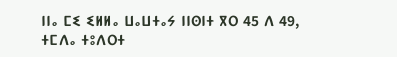ⵏⵏⴰ ⵎⵉ ⵉⵍⵍⴰ ⵡⴰⵡⵜⴰⵢ ⵏⵏⵙⵏⵜ ⴳⵔ 45 ⴷ 49, ⵜⵎⴷⴰ ⵜⵓⴷⵔⵜ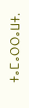ⵜⴰⵎⴰⵔⵔⴰⵡⵜ.